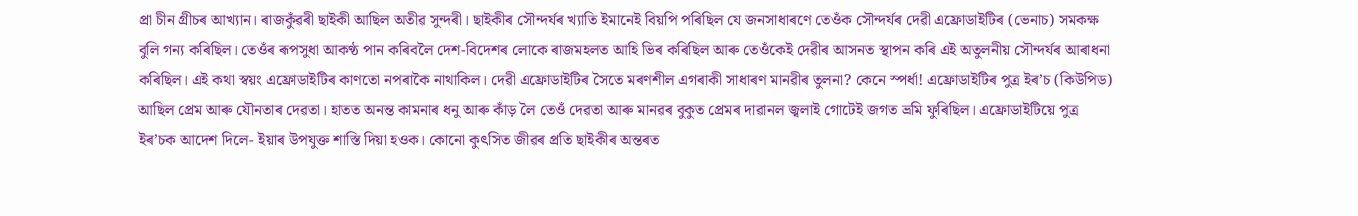প্ৰা চীন গ্ৰীচৰ আখ্যান। ৰাজকুঁৱৰী ছাইকী আছিল অতীৱ সুন্দৰী। ছাইকীৰ সৌন্দৰ্যৰ খ্যাতি ইমানেই বিয়পি পৰিছিল যে জনসাধাৰণে তেওঁক সৌন্দৰ্যৰ দেৱী এফ্ৰোডাইটিৰ (ভেনাচ) সমকক্ষ বুলি গন্য কৰিছিল। তেওঁৰ ৰূপসুধা আকণ্ঠ পান কৰিবলৈ দেশ-বিদেশৰ লোকে ৰাজমহলত আহি ভিৰ কৰিছিল আৰু তেওঁকেই দেৱীৰ আসনত স্থাপন কৰি এই অতুলনীয় সৌন্দৰ্যৰ আৰাধনা কৰিছিল। এই কথা স্বয়ং এফ্ৰোডাইটিৰ কাণতো নপৰাকৈ নাথাকিল। দেৱী এফ্ৰোডাইটিৰ সৈতে মৰণশীল এগৰাকী সাধাৰণ মানৱীৰ তুলনা? কেনে স্পৰ্ধা! এফ্ৰোডাইটিৰ পুত্ৰ ইৰ’চ (কিউপিড) আছিল প্ৰেম আৰু যৌনতাৰ দেৱতা। হাতত অনন্ত কামনাৰ ধনু আৰু কাঁড় লৈ তেওঁ দেৱতা আৰু মানৱৰ বুকুত প্ৰেমৰ দাৱানল জ্বলাই গোটেই জগত ভ্ৰমি ফুৰিছিল। এফ্ৰোডাইটিয়ে পুত্ৰ ইৰ’চক আদেশ দিলে- ইয়াৰ উপযুক্ত শাস্তি দিয়া হওক। কোনো কুৎসিত জীৱৰ প্ৰতি ছাইকীৰ অন্তৰত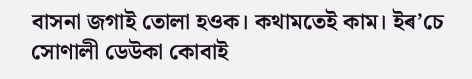বাসনা জগাই তোলা হওক। কথামতেই কাম। ইৰ’চে সোণালী ডেউকা কোবাই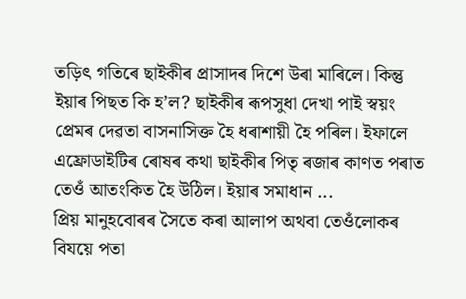তড়িৎ গতিৰে ছাইকীৰ প্ৰাসাদৰ দিশে উৰা মাৰিলে। কিন্তু ইয়াৰ পিছত কি হ’ল? ছাইকীৰ ৰূপসুধা দেখা পাই স্বয়ং প্ৰেমৰ দেৱতা বাসনাসিক্ত হৈ ধৰাশায়ী হৈ পৰিল। ইফালে এফ্ৰোডাইটিৰ ৰোষৰ কথা ছাইকীৰ পিতৃ ৰজাৰ কাণত পৰাত তেওঁ আতংকিত হৈ উঠিল। ইয়াৰ সমাধান ...
প্ৰিয় মানুহবোৰৰ সৈতে কৰা আলাপ অথবা তেওঁলোকৰ বিযয়ে পতা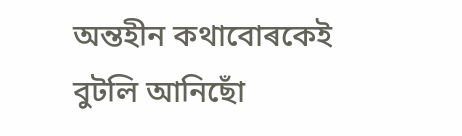অন্তহীন কথাবোৰকেই বুটলি আনিছোঁ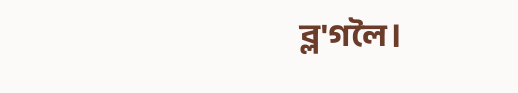ব্ল'গলৈ।